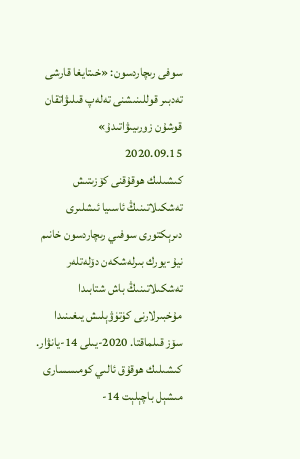سوفى رىچاردسون: «خىتايغا قارشى تەدبىر قوللىنىشنى تەلەپ قىلىۋاتقان قوشۇن زورىيىۋاتىدۇ»
2020.09.15
كىشىلىك ھوقۇقنى كۆزىتىش تەشكىلاتىنىڭ ئاسىيا ئىشلىرى دىرېكتورى سوفىي رىچاردسون خانىم نيۇ-يورك بىرلەشكەن دۆلەتلەر تەشكىلاتىنىڭ باش شتابىدا مۇخبىرلارنى كۈتۈۋېلىش يىغىنىدا سۆز قىلماقتا. 2020-يىلى 14-يانۋار.
كىشىلىك ھوقۇق ئالىي كومىسسارى مىشېل باچېلېت 14-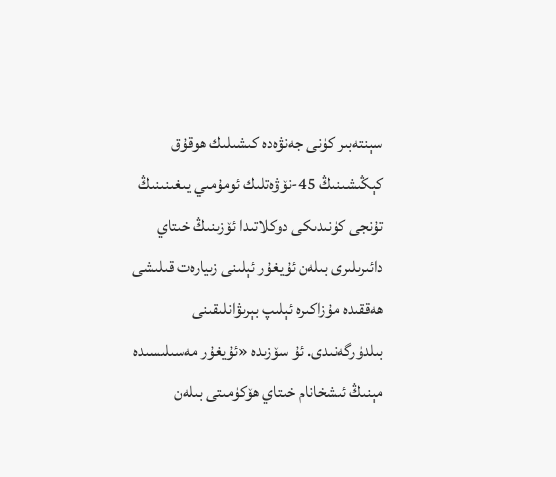سېنتەبىر كۈنى جەنۋەدە كىشىلىك ھوقۇق كېڭىشىنىڭ 45-نۆۋەتلىك ئومۇمىي يىغىنىنىڭ تۇنجى كۈنىدىكى دوكلاتىدا ئۆزىنىڭ خىتاي دائىرىلىرى بىلەن ئۇيغۇر ئېلىنى زىيارەت قىلىشى ھەققىدە مۇزاكىرە ئېلىپ بېرىۋانلىقىنى بىلدۈرگەنىدى. ئۇ سۆزىدە «ئۇيغۇر مەسىلىسىدە مېنىڭ ئىشخانام خىتاي ھۆكۈمىتى بىلەن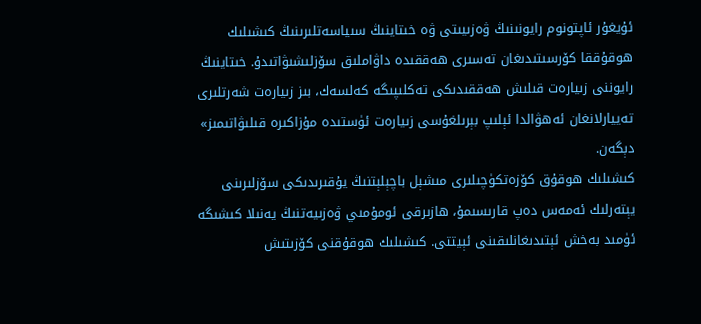ئۇيغۇر ئاپتونوم رايونىنىڭ ۋەزىيىتى ۋە خىتاينىڭ سىياسەتلىرىنىڭ كىشىلىك ھوقۇققا كۆرسىتىدىغان تەسىرى ھەققىدە داۋاملىق سۆزلىشىۋاتىدۇ. خىتاينىڭ رايوننى زىيارەت قىلىش ھەققىدىكى تەكلىپىگە كەلسەك، بىز زىيارەت شەرتلىرى تەييارلانغان ئەھۋالدا ئېلىپ بېرىلغۇسى زىيارەت ئۈستىدە مۇزاكىرە قىلىۋاتىمىز» دېگەن.
كىشىلىك ھوقۇق كۆزەتكۈچىلىرى مىشېل باچېلېتنىڭ يۇقىرىدىكى سۆزلىرىنى يېتەرلىك ئەمەس دەپ قارىسىمۇ، ھازىرقى ئومۇمىي ۋەزىيەتنىڭ يەنىلا كىشىگە ئۈمىد بەخش ئېتىدىغانلىقىنى ئېيتتى. كىشىلىك ھوقۇقنى كۆزىتىش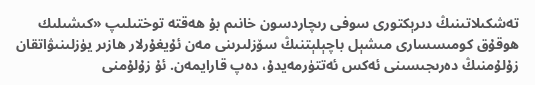تەشكىلاتىنىڭ دىرېكتورى سوفى رىچاردسون خانىم بۇ ھەقتە توختىلىپ «كىشىلىك ھوقۇق كومىسسارى مىشېل باچېلېتنىڭ سۆزلىرىنى مەن ئۇيغۇرلار ھازىر يۈزلىنىۋاتقان زۇلۇمنىڭ دەرىجىسىنى ئەكس ئەتتۈرمەيدۇ، دەپ قارايمەن. ئۇ زۇلۇمنى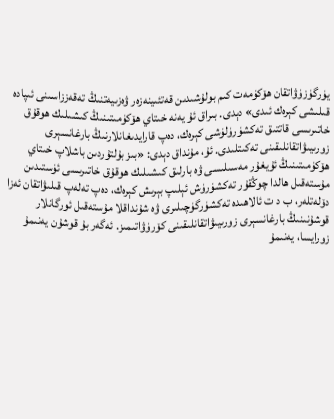يۈرگۈزۈۋاتقان ھۆكۈمەت كىم بولۇشىدىن قەتئىينەزەر ۋەزىيەتنىڭ تەقەززاسىنى ئىپادە قىلىشى كېرەك ئىدى» دېدى. بىراق ئۇ يەنە خىتاي ھۆكۈمىتىنىڭ كىشىلىك ھوقۇق خاتىرىسى قاتتىق تەكشۈرۈلۈشى كېرەك، دەپ قارايدىغانلارنىڭ بارغانسېرى زورىيىۋاتقانلىقىنى تەكىتلىدى. ئۇ، مۇنداق دېدى: «بىز بۇلتۇردىن باشلاپ خىتاي ھۆكۈمىتىنىڭ ئۇيغۇر مەسىلىسى ۋە بارلىق كىشىلىك ھوقۇق خاتىرىسى ئۈستىدىن مۇستەقىل ھالدا چوڭقۇر تەكشۈرۈش ئېلىپ بېرىش كېرەك، دەپ تەلەپ قىلىۋاتقان ئەزا دۆلەتلەر، ب د ت ئالاھىدە تەكشۈرگۈچىلىرى ۋە شۇنداقلا مۇستەقىل ئورگانلار قوشۇنىنىڭ بارغانسېرى زورىيىۋاتقانلىقىنى كۆرۈۋاتىمىز. ئەگەر بۇ قوشۇن يەنىمۇ زورايسا، يەنىمۇ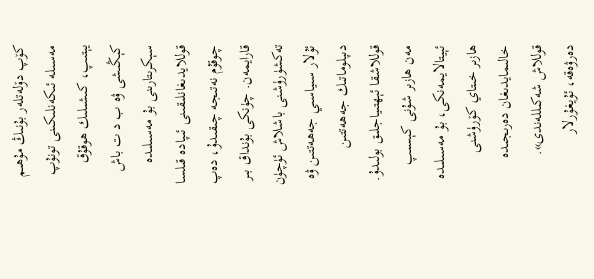كۆپ دۆلەتلەر بۇنىڭ مۇھىم مەسىلە ئىكەنلىكىنى تونۇپ يېتىپ، كىشىلىك ھوقۇق كېڭىشى ۋە ب د ت باش سېكرىتارىنى بۇ مەسىلىدە قوللايدىغانلىقىنى ئىپادە قىلسا چوقۇم نەتىجە چىقىدۇ، دەپ قارايمەن. چۈنكى بۇنداق بىر تەكشۈرۈشنى باشلاش ئۈچۈن ئۇلار سىياسىي جەھەتتىن ۋە دىپلوماتىك جەھەتتىن قوللاشقا ئېھتىياجلىق بولىدۇ. مەن ھازىر شۇنى كېسىپ ئېيتالايمەنكى، بۇ مەسىلىدە ھازىر خىتاي كۆرۈشنى خالىمايدىغان دەرىجىدە قوللاش شەكىللەندى».
دەرۋەقە، ئۇيغۇرلار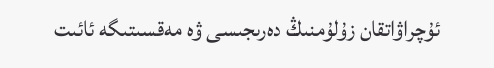ئۇچراۋاتقان زۇلۇمنىڭ دەرىجىسى ۋە مەقسىتىگە ئائىت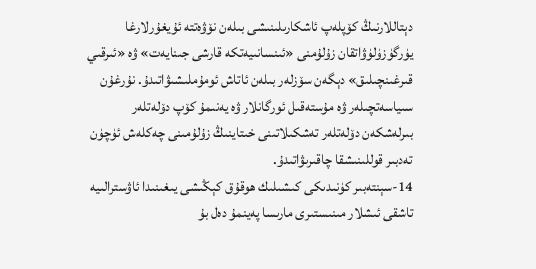دېتاللارنىڭ كۆپلەپ ئاشكارىلىنىشى بىلەن نۆۋەتتە ئۇيغۇرلارغا يۈرگۈزۈلۈۋاتقان زۇلۇمنى «ئىنسانىيەتكە قارشى جىنايەت» ۋە «ئىرقىي قىرغىنچىلىق» دېگەن سۆزلەر بىلەن ئاتاش ئومۇملىشىۋاتىدۇ. نۇرغۇن سىياسەتچىلەر ۋە مۇستەقىل ئورگانلار ۋە يەنىمۇ كۆپ دۆلەتلەر بىرلەشكەن دۆلەتلەر تەشكىلاتىنى خىتاينىڭ زۇلۇمىنى چەكلەش ئۈچۈن تەدبىر قوللىنىشقا چاقىرىۋاتىدۇ.
14-سېنتەبىر كۈنىدىكى كىشىلىك ھوقۇق كېڭىشى يىغىنىدا ئاۋسترالىيە تاشقى ئىشلار مىنىستىرى مارىسا پەينمۇ دەل بۇ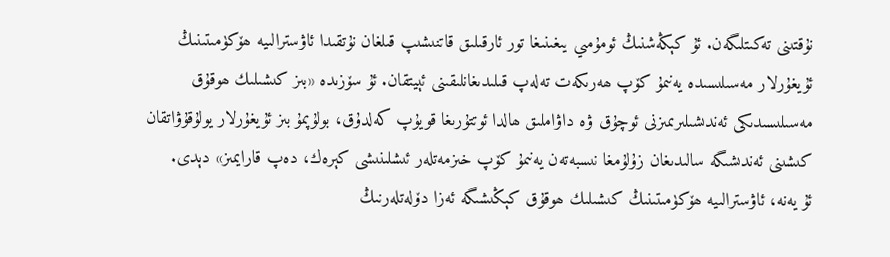نۇقتىنى تەكىتلىگەن. ئۇ كېڭەشنىڭ ئومۇمىي يىغىنىغا تور ئارقىلىق قاتنىشىپ قىلغان نۇتقىدا ئاۋسترالىيە ھۆكۈمىتىنىڭ ئۇيغۇرلار مەسىلىسىدە يەنىمۇ كۆپ ھەرىكەت تەلەپ قىلىدىغانلىقىنى ئېيتقان. ئۇ سۆزىدە «بىز كىشىلىك ھوقۇق مەسىلىسىدىكى ئەندىشىلىرىمىزنى ئوچۇق ۋە داۋاملىق ھالدا ئوتتۇرىغا قويۇپ كەلدۇق، بولۇپمۇ بىز ئۇيغۇرلار يولۇقۇۋاتقان كىشىنى ئەندىشىگە سالىدىغان زۇلۇمغا نىسبەتەن يەنىمۇ كۆپ خىزمەتلەر ئىشلىنىشى كېرەك، دەپ قارايمىز» دېدى.
ئۇ يەنە، ئاۋسترالىيە ھۆكۈمىتىنىڭ كىشىلىك ھوقۇق كېڭىشىگە ئەزا دۆلەتلەرنىڭ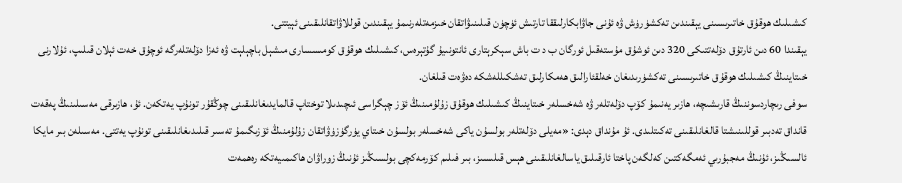كىشىلىك ھوقۇق خاتىرىسىنى يېقىندىن تەكشۈرۈش ۋە ئۇنى جاۋابكارلىققا تارتىش ئۈچۈن قىلىنىۋاتقان خىزمەتلەرنىمۇ يېقىندىن قوللاۋاتقانلىقىنى ئېيتتى.
يېقىندا 60 دىن ئارتۇق دۆلەتتىكى 320 دىن ئوشۇق مۇستەقىل ئورگان ب د ت باش سېكرېتارى ئانتونىيۇ گۇتېرەس، كىشىلىك ھوقۇق كومىسسارى مىشېل باچېلېت ۋە ئەزا دۆلەتلەرگە ئوچۇق خەت ئېلان قىلىپ، ئۇلارنى خىتاينىڭ كىشىلىك ھوقۇق خاتىرىسىنى تەكشۈرىدىغان خەلقئارالىق ھەمكارلىق تەشكىللەشكە دەۋەت قىلغان.
سوفى رىچاردسوننىڭ قارىشىچە، ھازىر يەنىمۇ كۆپ دۆلەتلەر ۋە شەخسلەر خىتاينىڭ كىشىلىك ھوقۇق زۇلۇمىنىڭ ئۆز چېگراسى ئىچىدىلا توختاپ قالمايدىغانلىقىنى چوڭقۇر تونۇپ يەتكەن. ئۇ، ھازىرقى مەسىلىنىڭ پەقەت قانداق تەدبىر قوللىنىشتا قالغانلىقىنى تەكىتلىدى. ئۇ مۇنداق دېدى: «مەيلى دۆلەتلەر بولسۇن ياكى شەخسلەر بولسۇن خىتاي يۈرگۈزۈۋاتقان زۇلۇمنىڭ ئۆزىگىمۇ تەسىر قىلىدىغانلىقىنى تونۇپ يەتتى. مەسىلەن بىر مايكا ئالسىڭىز، ئۇنىڭ مەجبۇرىي ئەمگەكتىن كەلگەن پاختا ئارقىلىق ياسالغانلىقىنى ھېس قىلىسىز، بىر فىلىم كۆرمەكچى بولسىڭىز ئۇنىڭ زوراۋان ھاكىمىيەتكە رەھمەت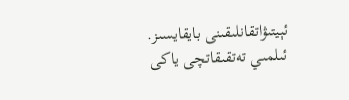ئېيتىۋاتقانلىقىنى بايقايسىز. ئىلمىي تەتقىقاتچى ياكى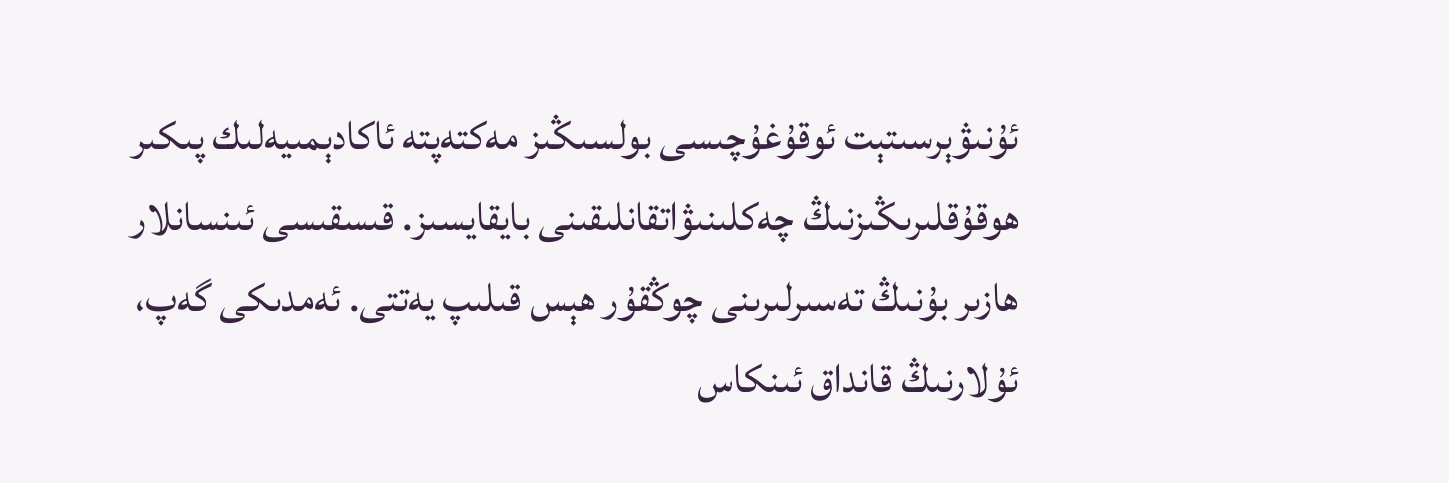ئۇنىۋېرسىتېت ئوقۇغۇچىسى بولسىڭىز مەكتەپتە ئاكادېمىيەلىك پىكىر ھوقۇقلىرىڭىزنىڭ چەكلىنىۋاتقانلىقىنى بايقايسىز. قىسقىسى ئىنسانلار ھازىر بۇنىڭ تەسىرلىرىنى چوڭقۇر ھېس قىلىپ يەتتى. ئەمدىكى گەپ، ئۇلارنىڭ قانداق ئىنكاس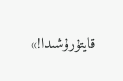قايتۇرۇشىدا!»